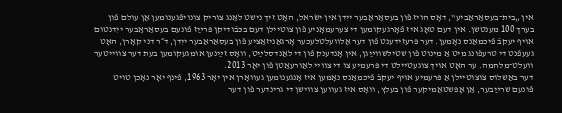אין „בית־בעסאַראַביע‟, דאָס הויז פֿון בעסאַראַבער ייִדן אין ישׂראל, האָט זיך נישט לאַנג צוריק צונויפֿגענומען אַן עולם פֿון בערך 100 מענטשן. אין דעם טאָג איז פֿאָרגעקומען די צערעמאָניע פֿון צוטיילן דעם בכּבֿודיקן פּרײַז פֿונעם בעסאַראַבער ייִדנטום אויף יעקבֿ פֿיכמאַנס נאָמען. דער פּרעזידענט פֿון דער אַלוועלטלעכער אָרגאַניזאַציע פֿון בעסאַראַבער ייִדן, ד״ר דני קאָרן, האָט געעפֿנט די טרעפֿונג מיט אַ מינוט פֿון שטילשווײַגן, אין אָנדענק פֿון די לאַנדסלײַט, וואָס זײַנען אומגעקומען בעת דער צווייטער וועלט־מלחמה. ער האָט אויך צוגעטיילט די פּרעמיע צו די צוויי לאַורעאַטן פֿון יאָר 2013.
דער באַשלוס צוצוטיילן אַ פּרעמיע אויף יעקבֿ פֿיכמאַנס נאָמען איז אָנגענומען געוואָרן אין יאָר 1963, פֿינף יאָר נאָכן טויט פֿונעם שרײַבער, אַן אָפּשטאַמיקער פֿון בעלץ, וואָס איז געווען צווישן די גרינדער פֿון דער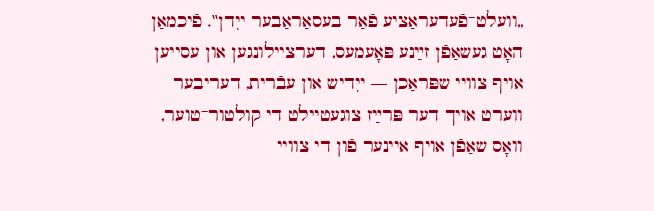„וועלט־פֿעדעראַציע פֿאַר בעסאַראַבער ייִדן‟. פֿיכמאַן האָט געשאַפֿן זײַנע פּאָעמעס, דערציילונגען און עסייען אויף צוויי שפּראַכן — ייִדיש און עבֿרית, דעריבער ווערט אויך דער פּרײַז צוגעטיילט די קולטור־טוער, וואָס שאַפֿן אויף איינער פֿון די צוויי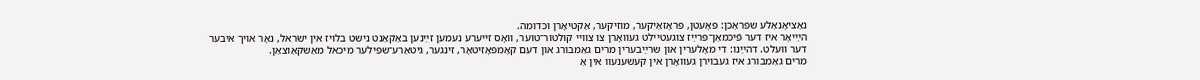נאַציאָנאַלע שפּראַכן: פּאָעטן, פּראָזאַיִקער, מוזיקער, אַקטיאָרן וכּדומה.
הײַיאָר איז דער פֿיכמאַן־פּרײַז צוגעטיילט געוואָרן צו צוויי קולטור־טוער, וואָס זייערע נעמען זײַנען באַקאַנט נישט בלויז אין ישׂראל, נאָר אויך איבער דער וועלט. דהײַנו: די מאָלערין און שרײַבערין מרים גאַמבורג און דעם קאָמפּאָזיטאָר, זינגער, גיטאַרע־שפּילער מיכאל מאַשקאַוצאַן.
מרים גאַמבורג איז געבוירן געוואָרן אין קעשענעוו אין אַ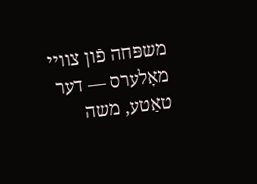משפּחה פֿון צוויי מאָלערס — דער טאַטע, משה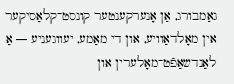גאַמבורג, אַן אָנערקענטער קונסט־קלאַסיקער אין מאָלדאַוויע, און די מאַמע, יעווגעניע — אַ לאַנדשאַפֿט־מאָלערין און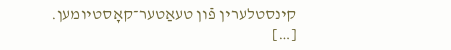קינסטלערין פֿון טעאַטער־קאָסטיומען.
[…]